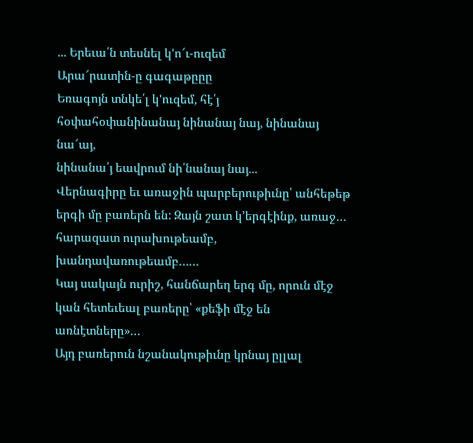... Երեւա՛ն տեսնել կ'ո՜ւ-ուզեմ
Արա՜րատին-ը գագաթըըը
Եռագոյն տնկե՛լ կ'ուզեմ, հէ՛յ
հօփահօփանինանայ նինանայ նայ, նինանայ նա՜այ,
նինանա՛յ եավրում նի՛նանայ նայ...
Վերնագիրը եւ առաջին պարբերութիւնը՝ անհեթեթ երգի մը բառերն են: Զայն շատ կ’երգէինք, առաջ… հարազատ ուրախութեամբ, խանդավառութեամբ……
Կայ սակայն ուրիշ, հանճարեղ երգ մը, որուն մէջ կան հետեւեալ բառերը՝ «քեֆի մէջ են առնէտները»…
Այդ բառերուն նշանակութիւնը կրնայ ըլլալ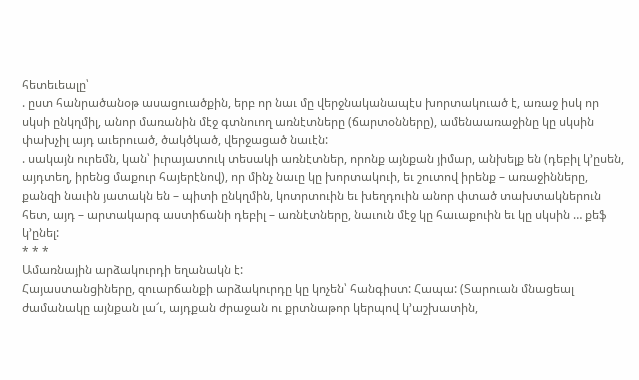հետեւեալը՝
. ըստ հանրածանօթ ասացուածքին, երբ որ նաւ մը վերջնականապէս խորտակուած է, առաջ իսկ որ սկսի ընկղմիլ, անոր մառանին մէջ գտնուող առնէտները (ճարտօնները), ամենաառաջինը կը սկսին փախչիլ այդ աւերուած, ծակծկած, վերջացած նաւէն:
. սակայն ուրեմն, կան՝ իւրայատուկ տեսակի առնէտներ, որոնք այնքան յիմար, անխելք են (դեբիլ կ’ըսեն, այդտեղ, իրենց մաքուր հայերէնով), որ մինչ նաւը կը խորտակուի, եւ շուտով իրենք – առաջինները, քանզի նաւին յատակն են – պիտի ընկղմին, կոտրտուին եւ խեղդուին անոր փտած տախտակներուն հետ, այդ – արտակարգ աստիճանի դեբիլ – առնէտները, նաւուն մէջ կը հաւաքուին եւ կը սկսին … քեֆ կ’ընել:
* * *
Ամառնային արձակուրդի եղանակն է:
Հայաստանցիները, զուարճանքի արձակուրդը կը կոչեն՝ հանգիստ: Հապա: (Տարուան մնացեալ ժամանակը այնքան լա՜ւ, այդքան ժրաջան ու քրտնաթոր կերպով կ’աշխատին,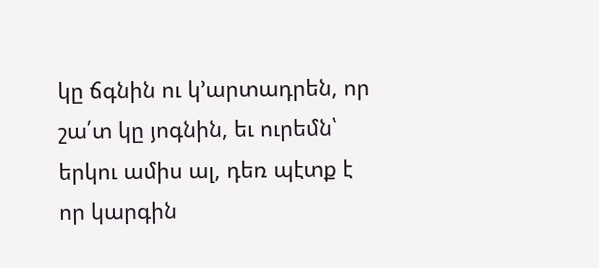կը ճգնին ու կ’արտադրեն, որ շա՛տ կը յոգնին, եւ ուրեմն՝ երկու ամիս ալ, դեռ պէտք է որ կարգին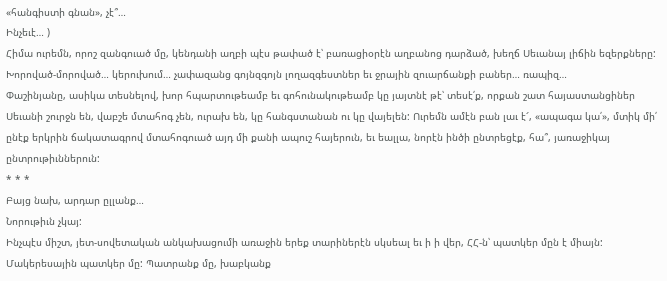«հանգիստի գնան», չէ՞…
Ինչեւէ… )
Հիմա ուրեմն, որոշ զանգուած մը, կենդանի աղբի պէս թափած է՝ բառացիօրէն աղբանոց դարձած, խեղճ Սեւանայ լիճին եզերքները: Խորոված-մորոված… կերուխում… չափազանց գոյնզգոյն լողազգեստներ եւ ջրային զուարճանքի բաներ… ռապիզ…
Փաշինյանը, ասիկա տեսնելով, խոր հպարտութեամբ եւ գոհունակութեամբ կը յայտնէ թէ՝ տեսէ՛ք, որքան շատ հայաստանցիներ Սեւանի շուրջն են, վաբշե մտահոգ չեն, ուրախ են, կը հանգստանան ու կը վայելեն: Ուրեմն ամէն բան լաւ է՜, «ապագա կա՛», մտիկ մի՛ ընէք երկրին ճակատագրով մտահոգուած այդ մի քանի ապուշ հայերուն, եւ եալլա, նորէն ինծի ընտրեցէք, հա՞, յառաջիկայ ընտրութիւններուն:
* * *
Բայց նախ, արդար ըլլանք…
Նորութիւն չկայ:
Ինչպէս միշտ, յետ-սովետական անկախացումի առաջին երեք տարիներէն սկսեալ եւ ի ի վեր, ՀՀ-ն՝ պատկեր մըն է միայն: Մակերեսային պատկեր մը: Պատրանք մը, խաբկանք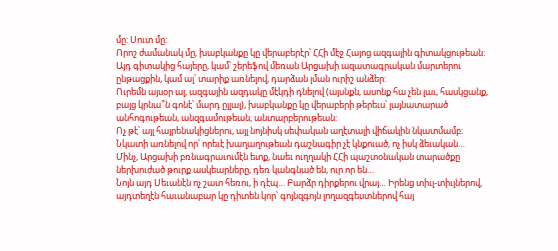մը: Սուտ մը:
Որոշ ժամանակ մը, խաբկանքը կը վերաբերէր՝ ՀՀի մէջ Հայոց ազգային գիտակցութեան: Այդ գիտակից հայերը, կամ՝ շերեֆով մեռան Արցախի ազատագրական մարտերու ընթացքին, կամ ալ՝ տարիք առնելով, դարձան լման ուրիշ անձեր:
Ուրեմն այսօր ալ, ազգային ազդակը մէկդի դնելով (այսնքն, ասոնք հա չեն լաւ, հասկցանք, բայց կրնա՞ն գոնէ՝ մարդ ըլլալ), խաբկանքը կը վերաբերի թերեւս՝ լայնատարած անհոգութեան, անզգամութեան, անտարբերութեան:
Ոչ թէ՝ այլ հայրենակիցներու, այլ նոյնիսկ սեփական աղէտալի վիճակին նկատմամբ:
Նկատի առնելով որ՝ որեւէ խաղաղութեան դաշնագիր չէ կնքուած, ոչ իսկ ձեւական…
Մինչ, Արցախի բռնագրաւումէն ետք, նաեւ ուղղակի ՀՀի պաշտօնական տարածքը ներխուժած թուրք ասկեարները, դեռ կանգնած են, ուր որ են…
Նոյն այդ Սեւանէն ոչ շատ հեռու, ի դէպ… Բարձր դիրքերու վրայ… Իրենց տիւլ-տիւլներով, այդտեղէն հաւանաբար կը դիտեն կոր՝ գոյնզգոյն լողազգեստներով հայ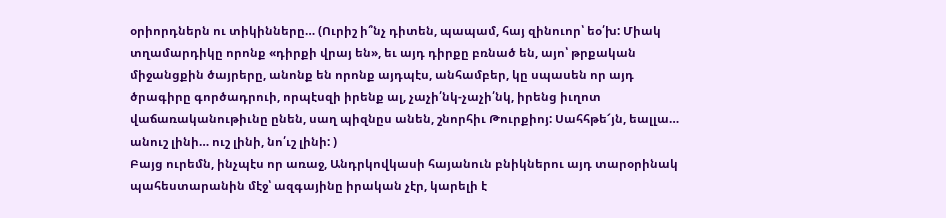օրիորդներն ու տիկինները… (Ուրիշ ի՞նչ դիտեն, պապամ, հայ զինուոր՝ եօ՛խ: Միակ տղամարդիկը որոնք «դիրքի վրայ են», եւ այդ դիրքը բռնած են, այո՝ թրքական միջանցքին ծայրերը, անոնք են որոնք այդպէս, անհամբեր, կը սպասեն որ այդ ծրագիրը գործադրուի, որպէսզի իրենք ալ, չաչի՛նկ-չաչի՛նկ, իրենց իւղոտ վաճառականութիւնը ընեն, սաղ պիզնըս անեն, շնորհիւ Թուրքիոյ: Սահհթե՜յն, եալլա… անուշ լինի… ուշ լինի, նո՛ւշ լինի: )
Բայց ուրեմն, ինչպէս որ առաջ, Անդրկովկասի հայանուն բնիկներու այդ տարօրինակ պահեստարանին մէջ՝ ազգայինը իրական չէր, կարելի է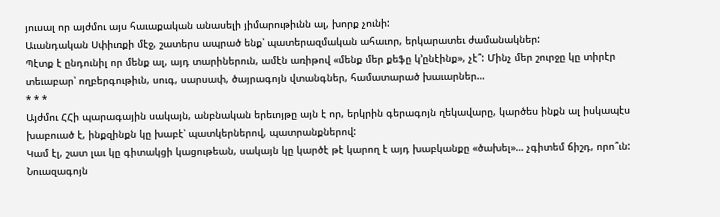յուսալ որ այժմու այս հաւաքական անասելի յիմարութիւնն ալ, խորք չունի:
Աւանդական Սփիւռքի մէջ, շատերս ապրած ենք՝ պատերազմական ահաւոր, երկարատեւ ժամանակներ:
Պէտք է ընդունիլ որ մենք ալ, այդ տարիներուն, ամէն առիթով «մենք մեր քեֆը կ’ընէինք», չէ՞: Մինչ մեր շուրջը կը տիրէր տեւաբար՝ ողբերգութիւն, սուգ, սարսափ, ծայրագոյն վտանգներ, համատարած խաւարներ…
* * *
Այժմու ՀՀի պարագային սակայն, անբնական երեւոյթը այն է որ, երկրին գերագոյն ղեկավարը, կարծես ինքն ալ իսկապէս խաբուած է, ինքզինքն կը խաբէ՝ պատկերներով, պատրանքներով:
Կամ էլ, շատ լաւ կը գիտակցի կացութեան, սակայն կը կարծէ թէ կարող է այդ խաբկանքը «ծախել»… չգիտեմ ճիշդ, որո՞ւն:
Նուազագոյն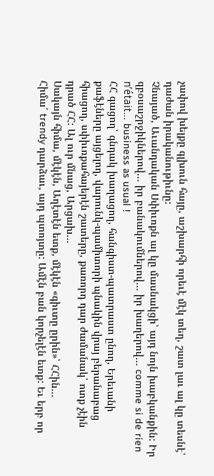չափով խելքը գլխուն հայը, աշխարհի որեւէ մէկ տեղ, շատ լաւ ալ կը տեսնէ՝ դաժան իրականութիւնը:
Չնայած, Աւանդական Սփիւռքն ալ կը մասնակցի՝ այդ նոյն խաբկանքին: Իր զբօսաշրջիկներով… իր բանակումներով… իր խաղերով… comme si de rien n’était… business as usual !
ՀՀ գացող՝ գնդակ խաղացող, հանգիստ-պատրաստ ընող, Երեւանի քաֆէները այցելող, վարունկ-պամիտորի պնակին վրայ բերանաբաց հիացող, սփիւռքահայերէն շատերը, քառորդ դար ժամանակ՝ ոտք չէին դրած ՀՀ: Ալ ուր մնաց, Արցախ…
Սակայն հիմա, մէկէն, Աղէտէն ետք, մէկէն «գիւտը ըրին»՝ ՀՀին…
Հիմա՛ trendy դարձաւ, այդ պտոյտը: Ամէն բան կորչելէն ետք: Եւ երբ որ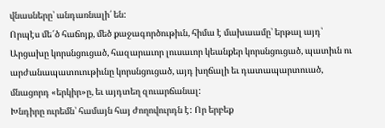վնասները՝ անդառնալի՛ են:
Որպէս մե՜ծ հաճոյք, մեծ քաջագործութիւն, հիմա է մախաամը՝ երթալ այդ՝ Արցախը կորսնցուցած, հազարաւոր լուսաւոր կեանքեր կորսնցուցած, պատիւն ու արժանապատուութիւնը կորսնցուցած, այդ խղճալի եւ դատապարտուած, մնացորդ «երկիր»ը, եւ այդտեղ զուարճանալ:
Խնդիրը ուրեմն՝ համայն հայ ժողովուրդն է: Որ երբեք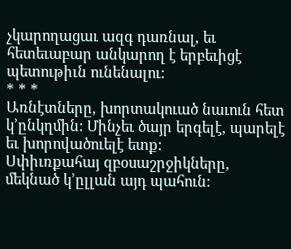չկարողացաւ ազգ դառնալ, եւ հետեւաբար անկարող է երբեւիցէ պետութիւն ունենալու:
* * *
Առնէտները, խորտակուած նաւուն հետ կ’ընկղմին: Մինչեւ ծայր երգելէ, պարելէ եւ խորովածուելէ ետք:
Սփիւռքահայ զբօսաշրջիկները, մեկնած կ’ըլլան այդ պահուն: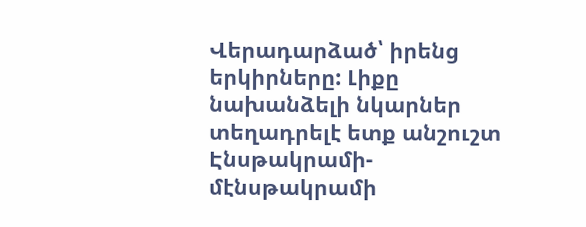Վերադարձած՝ իրենց երկիրները: Լիքը նախանձելի նկարներ տեղադրելէ ետք անշուշտ Էնսթակրամի-մէնսթակրամի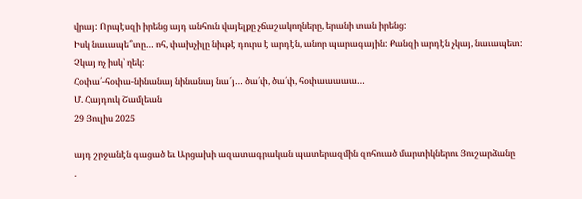վրայ: Որպէսզի իրենց այդ անհուն վայելքը չճաշակողները, երանի տան իրենց:
Իսկ նաւապե՞տը… ոհ, փախչիլը նիւթէ դուրս է արդէն, անոր պարագային: Քանզի արդէն չկայ, նաւապետ:
Չկայ ոչ իսկ՝ ղեկ:
Հօփա՛-հօփա-նինանայ նինանայ նա՜յ… ծա՛փ, ծա՛փ, հօփաաաաա…
Մ. Հայդուկ Շամլեան
29 Յուլիս 2025

այդ շրջանէն գացած եւ Արցախի ազատագրական պատերազմին զոհուած մարտիկներու Յուշարձանը
.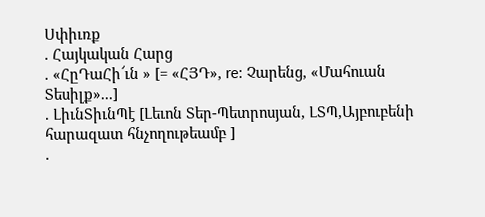Սփիւռք
. Հայկական Հարց
. «ՀըԴաՀի՜ւն » [= «ՀՅԴ», re: Չարենց, «Մահուան Տեսիլք»...]
. ԼիւնՏիւնՊէ [Լեւոն Տեր-Պետրոսյան, ԼՏՊ,Այբուբենի հարազատ հնչողութեամբ ]
.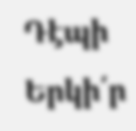Դէպի Երկի՛ր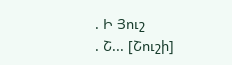. Ի Յուշ
. Շ... [Շուշի]